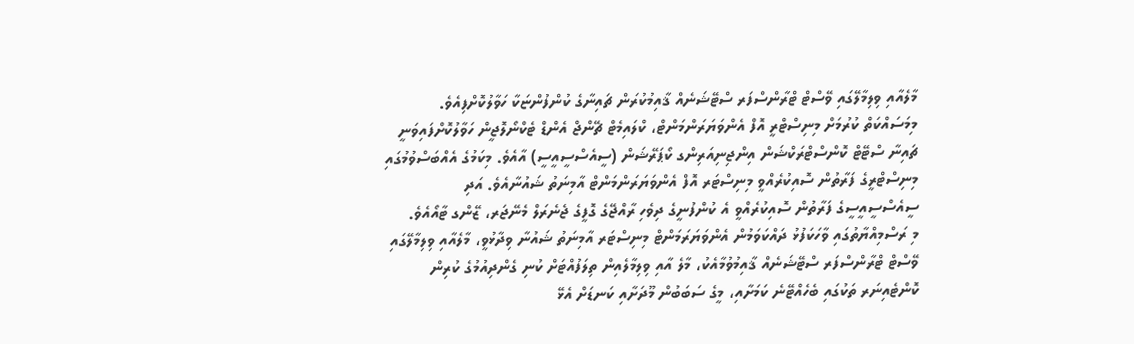މާލެއާއި ވިލިމާލޭގައި ވޭސްޓް ޓްރާންސްފަރ ސްޓޭޝަނެއް ޤާއިމުކުރަން ޗައިނާގެ ކުންފުންޏަކާ ހަވާލުކޮށްފިއެވެ.
މިމަސައްކަތް ކުރުމަށް މިނިސްޓްރީ އޮފް އެންވަޔަރަންމަންޓް، ކްލައިމެޓް ޗޭންޖް އެންޑް ޓެކްނޯލޮޖީން ހަވާލުކޮށްފައިވަނީ ޗައިނާ ސްޓޭޓް ކޮންސްޓްރަކްޝަން އިންޖިނިއަރިންގ ކޯޕަރޭޝަން (ސީއެސްސީއީސީ) އާއެވެ. މިކަމުގެ އެއްބަސްވުމުގައި މިނިސްޓްރީގެ ފަރާތުން ސޮއިކުރެއްވީ މިނިސްޓަރ އޮފް އެންވަޔަރަންމަންޓް އާމިނަތު ޝައުނާއެވެ. އަދި ސީއެސްސީއީސީގެ ފަރާތުން ސޮއިކުރެއްވީ އެ ކުންފުނީގެ ދިވެހި ރާއްޖޭގެ ގޮފީގެ ޖެނެރަލް މެނޭޖަރ، ޒޭންގ ޓާއޯއެވެ.
މި ރަސްމިއްޔާތުގައި ވާހަކަފުޅު ދައްކަވަމުން އެންވަޔަރަމަންޓް މިނިސްޓަރ އާމިނަތު ޝައުނާ ވިދާޅުވީ، މާލެއާއި ވިލިމާލޭގައި ވޭސްޓް ޓްރާންސްފަރ ސްޓޭޝަނެއް ޤާއިމުވުމާއެކު، މާލެ އާއި ވިލިމާލެއިން ތިލަފުއްޓަށް ކުނި ގެންދިއުމުގެ ކުރިން ކޮންޓެއިނަރ ތަކުގައި ބެހެއްޓޭނެ ކަމަށާއި، މީގެ ސަބަބުން މޫދަށާއި ކަނޑަށް އެޅޭ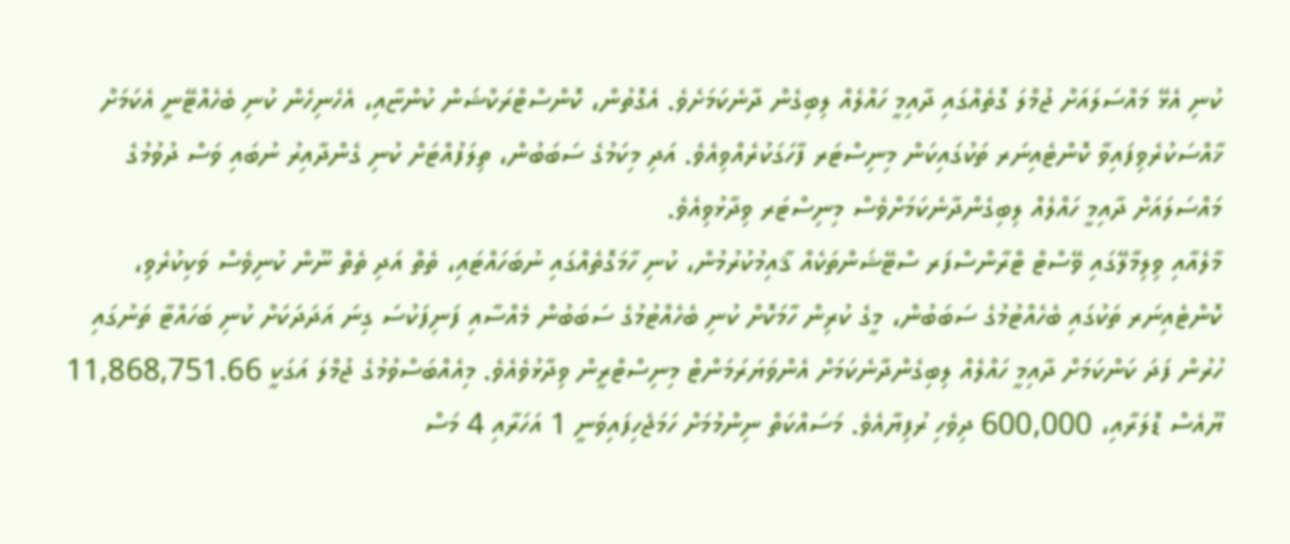ކުނި އެޅޭ މައްސަލައަށް ޖުމްލަ ގޮތެއްގައި ދާއިމީ ހައްލެއް ލިބިގެން ދާނެކަމަށެވެ. އެގޮތުން، ކޮންސްޓްރަކްޝަން ކުންޏާއި، އެހެނިހެން ކުނި ބެހެއްޓޭނީ އެކަމަށް ޚާއްސަކުރެވިފައިވާ ކޮންޓެއިނަރ ތަކުގައިކަން މިނިސްޓަރ ފާހަގަކުރެއްވިއެވެ. އަދި މިކަމުގެ ސަބަބުން، ތިލަފުއްޓަށް ކުނި ގެންދާއިރު ނުބައި ވަސް ދުވުމުގެ މައްސަލައަށް ދާއިމީ ހައްލެއް ލިބިގެންދާނެކަމަށްވެސް މިނިސްޓަރ ވިދާޅުވިއެވެ.
މާލެއާއި ވިލިމާލޭގައި ވޭސްޓް ޓްރާންސްފަރ ސްޓޭޝަންތަކެއް ޤާއިމުކުރުމުން، ކުނި ހާމަގޮތެއްގައި ނުބަހައްޓައި، ތެތް އަދި ތެތް ނޫން ކުނިވެސް ވަކިކުރެވި، ކޮންޓެއިނަރ ތަކުގައި ބެހެއްޓުމުގެ ސަބަބުން، މީގެ ކުރިން ހާމަކޮށް ކުނި ބެހެއްޓުމުގެ ސަބަބުން މެއްސާއި ފަނިފަކުސަ ގިނަ އަދަދަކަށް ކުނި ބަހައްޓާ ތަނުގައި ހުރުން ފަދަ ކަންކަމަށް ދާއިމީ ހައްލެއް ލިބިގެންދާނެކަމަށް އެންވަޔަރަމަންޓް މިނިސްޓްރީން ވިދާޅުވެއެވެ. މިއެއްބަސްވުމުގެ ޖުމްލަ އަގަކީ 11,868,751.66 ޔޫއެސް ޑޮލަރާއި، 600,000 ދިވެހި ރުފިޔާއެވެ. މަސައްކަތް ނިންމުމަށް ހަމަޖެހިފައިވަނީ 1 އަހަރާއި 4 މަސް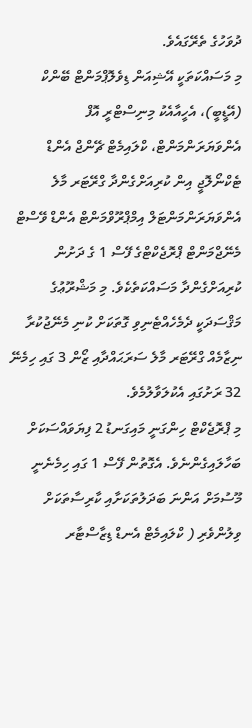ދުވަހުގެ ތެރޭގައެވެ.
މި މަސައްކަތަކީ އޭޝިއަން ޑިވެލޮޕްމަންޓް ބޭންކް (އޭޑީބީ)، އެހީއާއެކު މިނިސްޓްރީ އޮފް އެންވަޔަރަންމަންޓް، ކްލައިމެޓް ޗޭންޖް އެންޑް ޓެކްނޯލޮޖީ އިން ކުރިއަށްގެންދާ ގްރޭޓަރ މާލެ އެންވަޔަރަންމަންޓަލް އިމްޕްރޫވްމަންޓް އެންޑް ވޭސްޓް މެނޭޖްމަންޓް ޕްރޮޖެކްޓްގެ ފޭސް 1 ގެ ދަށުން ކުރިއަށްގެންދާ މަސައްކަތެކެވެ. މި މަޝްރޫޢުގެ މަޤްސަދަކީ ދެމެހެއްޓެނިވި ގޮތަކަށް ކުނި މެނޭޖުކުރާ ނިޒާމެއް ގްރޭޓަރ މާލެ ސަރަޙައްދާއި ޒޯން 3 ގައި ހިމެނޭ 32 ރަށުގައި އެކުލަވާލުމެވެ.
މި ޕްރޮޖެކްޓް ހިންގަނީ މައިގަނޑު 2 ފިޔަވައްސަކަށް ބަހާލައިގެންނެވެ. އެގޮތުން ފޭސް 1 ގައި ހިމެނެނީ މޫސުމަށް އަންނަ ބަދަލުތަކަށާއި ކާރިސާތަކަށް ވިލުންވެރި ( ކްލައިމެޓް އެނޑް ޑިޒާސްޓާރ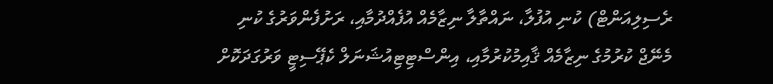ރެސިލިއަންޓް) ކުނި އުފުލާ، ނައްތާލާ ނިޒާމެއް އުފެއްދުމާއި، ރަށުފެންވަރުގެ ކުނި މެނޭޖް ކުރުމުގެ ނިޒާމެއް ޤާއިމުކުރުމާއި، އިންސްޓިޓިއުޝަނަލް ކެޕޭސިޓީ ވަރުގަދަކޮށް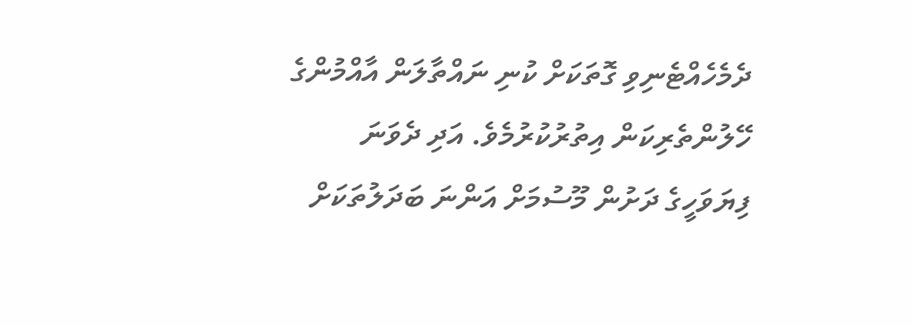ދެމެހެއްޓެނިވި ގޮތަކަށް ކުނި ނައްތާލަން އާއްމުންގެ ހޭލުންތެރިކަން އިތުރުކުރުމެވެ. އަދި ދެވަނަ ފިޔަވަހީގެ ދަށުން މޫސުމަށް އަންނަ ބަދަލުތަކަށް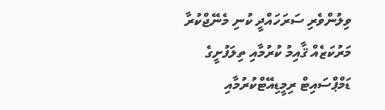ވިލުންވެރި ސަރަހައްދީ ކުނި މެނޭޖްކުރާ މަރުކަޒެއް ޤާއިމު ކުރުމާއި ތިލަފުށީގެ ޑަމްޕްސައިޓް ރިމީޑިއޭޓްކުރުމާއި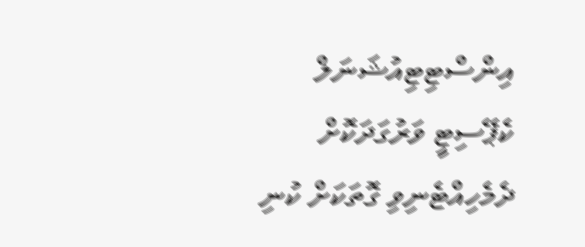އިންސްޓިޓިއުޝަނަލް ކެޕޭސިޓީ ވަރުގަދަކޮށް ދެމެހިއްޓެނިވި ގޮތަކަށް ކުނި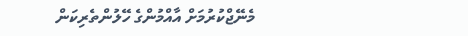މެނޭޖްކުރުމަށް އާއްމުންގެ ހޭލުންތެރިކަން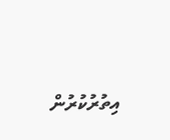އިތުރުކުރުން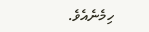ހިމެނެއެވެ.